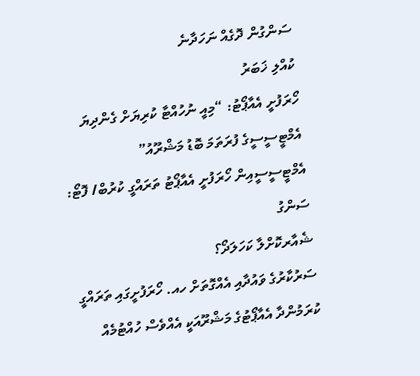ސަންގުން ދޮގެއް ނަހަދާނެ
ކުއްލި ޚަބަރު
ހޯރަފުށީ އެއާޕޯޓު: “މިއީ ނުހުއްޓާ ކުރިޔަށް ގެންދިޔަ އެމްޓީސީސީގެ ފުރަތަމަ ބޮޑު މަޝްރޫއު”
އެމްޓީސީސީއިން ހޯރަފުށީ އެއާޕޯޓު ތަރައްގީ ކުރުބް/ ފޮޓޯ: ސަންގު
ޝެއާރކޮށްލާ ކަހަލަދޯ؟
ސަރުކާރުގެ ވައުދާއި އެއްގޮތަށް ހއ. ހޯރަފުށީގައި ތަރައްގީ ކުރަމުންދާ އެއާޕޯޓުގެ މަޝްރޫއަކީ އެއްވެސް ހުއްޓުމެއް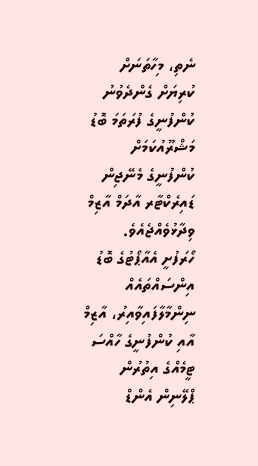ނެތި، މިހާތަނަށް ކުރިޔަށް ގެންދެވުނު ކުންފުނީގެ ފުރަތަމަ ބޮޑު މަޝްރޫއުކަމަށް ކުންފުނީގެ މެނޭޖިން ޑައިރެކްޓާރ އާދަމް އާޒިމް ވިދާޅުވެއްޖެއެވެ.
ހޯރަފުށީ އެއާޕޯޓުގެ ބޮޑު އިންސައްތައެއް ނިންމާލާފައިވާއިރު، އާޒިމް އާއި ކުންފުނީގެ ހާއްސަ ޓީމެއްގެ އިތުރުން ޕްލޭނިން އެންޑް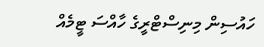ހައުސިން މިނިސްޓްރީގެ ހާއްސަ ޓީމެއް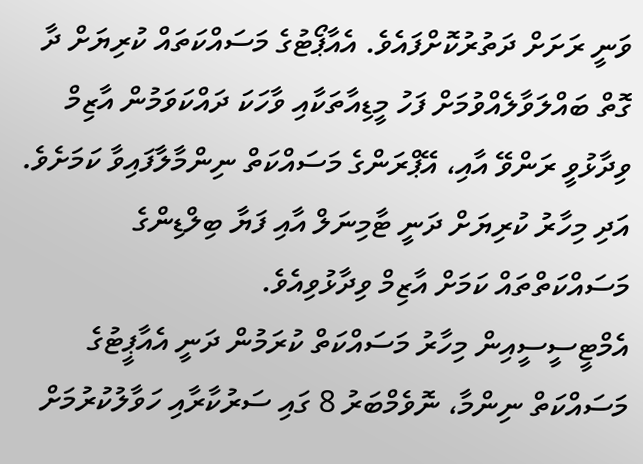ވަނީ ރަށަށް ދަތުރުކޮށްފައެވެ. އެއާޕޯޓުގެ މަސައްކަތައް ކުރިޔަށް ދާ ގޮތް ބައްލަވާލެއްވުމަށް ފަހު މީޑިއާތަކާއި ވާހަކަ ދައްކަވަމުން އާޒިމް ވިދާޅުވީ ރަންވޭ އާއި، އޭޕްރަންގެ މަސައްކަތް ނިންމާލާފައިވާ ކަމަށެވެ. އަދި މިހާރު ކުރިޔަށް ދަނީ ޓާމިނަލް އާއި ފަޔާ ބިލްޑިންގެ މަސައްކަތްތައް ކަމަށް އާޒިމް ވިދާޅުވިއެވެ.
އެމްޓީސީސީއިން މިހާރު މަސައްކަތް ކުރަމުން ދަނީ އެއާޕީޓުގެ މަސައްކަތް ނިންމާ، ނޮވެމްބަރު 8 ގައި ސަރުކާރާއި ހަވާލުކުރުމަށް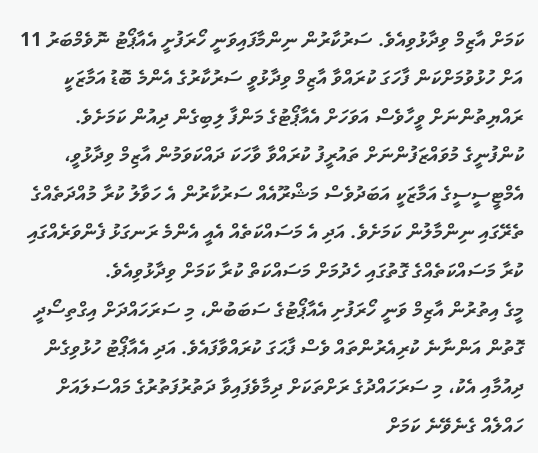ކަމަށް އާޒިމް ވިދާޅުވިއެވެ. ސަރުކާރުން ނިންމާފައިވަނީ ހޯރަފުށީ އެއާޕޯޓު ނޮވެމްބަރު 11 އަށް ހުޅުވުމަށްކަން ފާހަގަ ކުރައްވާ އާޒިމް ވިދާޅުވީ ސަރުކާރުގެ އެންމެ ބޮޑު އަމާޒަކީ ރައްޔިތުންނަށް ވީހާވެސް އަވަހަށް އެއާޕޯޓުގެ މަންފާ ލިބިގެން ދިއުން ކަމަށެވެ.
ކުންފުނީގެ މުވައްޒަފުންނަށް ތައުރީފު ކުރައްވާ ވާހަކަ ދައްކަވަމުން އާޒިމް ވިދާޅުވީ، އެމްޓީސީސީގެ އަމާޒަކީ އަބަދުވެސް މަޝްރޫއެއް ސަރުކާރުން އެ ހަވާލު ކުރާ މުއްދަތެއްގެ ތެރޭގައި ނިންމާލުން ކަމަށެވެ. އަދި އެ މަސައްކަތެއް އެއީ އެންމެ ރަނގަޅު ފެންވަރެއްގައި ކުރާ މަސައްކަތެއްގެ ގޮތުގައި ހެދުމަށް މަސައްކަތް ކުރާ ކަމަށް ވިދާޅުވިއެވެ.
މީގެ އިތުރުން އާޒިމް ވަނީ ހޯރަފުށި އެއާޕޯޓުގެ ސަބަބުން، މި ސަރަހައްދަށް އިގްތިސޯދީ ގޮތުން އަންނާނެ ކުރިއެރުންތައް ވެސް ފާޙަގަ ކުރައްވާފައެވެ. އަދި އެއާޕޯޓު ހުޅުވިގެން ދިއުމާއި އެކު، މި ސަރަހައްދުގެ ރަށްތަކަށް ދިމާވެފައިވާ ދަތުރުފަތުރުގެ މައްސަލައަށް ހައްލެއް ގެނެވޭނެ ކަމަށް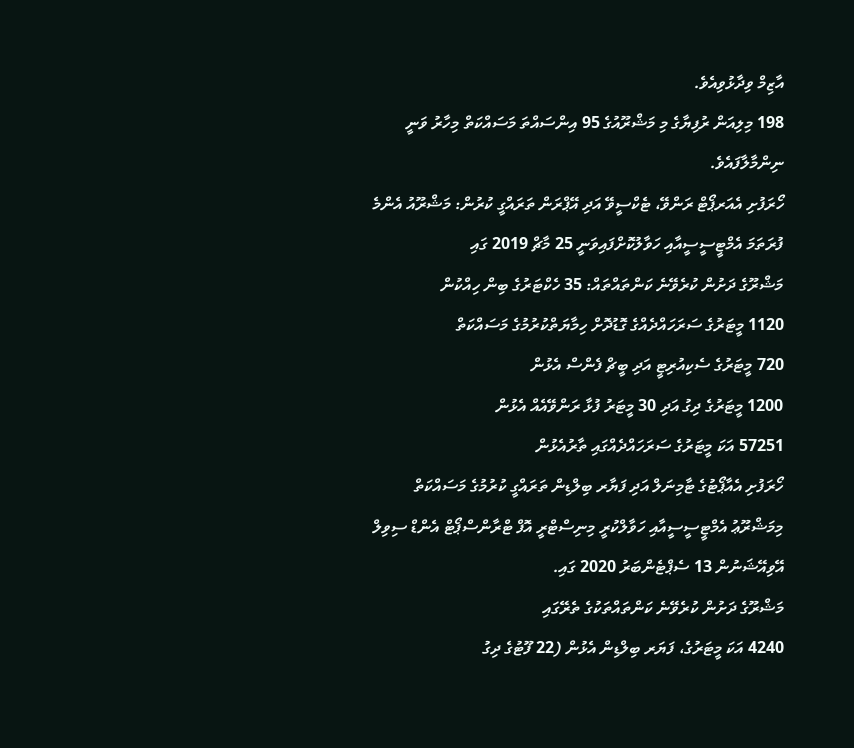އާޒިމް ވިދާޅުވިއެވެ.
198 މިލިއަން ރުފިޔާގެ މި މަޝްރޫއުގެ 95 އިންސައްތަ މަސައްކަތް މިހާރު ވަނީ ނިންމާލާފައެވެ.
ހޯރަފުށި އެއަރޕޯޓް ރަންވޭ، ޓެކްސީވޭ އަދި އޭޕްރަން ތަރައްގީ ކުރުން: މަޝްރޫއު އެންމެ ފުރަތަމަ އެމްޓީސީސީއާއި ހަވާލުކޮށްފައިވަނީ 25 މާޗް 2019 ގައި
މަޝްރޫގެ ދަށުން ކުރެވޭނެ ކަންތައްތައް: 35 ހެކްޓަރުގެ ބިން ހިއްކުން
1120 މީޓަރުގެ ސަރަހައްދެއްގެ ގޮޑުދޮށް ހިމާޔަތްކުރުމުގެ މަސައްކަތް
720 މީޓަރުގެ ސެކިއުރިޓީ އަދި ބީޗް ފެންސް އެޅުން
1200 މީޓަރުގެ ދިގު އަދި 30 މީޓަރު ފުޅާ ރަންވޭއެއް އެޅުން
57251 އަކަ މީޓަރުގެ ސަރަހައްދެއްގައި ތާރުއެޅުން
ހޯރަފުށި އެއާޕޯޓުގެ ޓާމިނަލް އަދި ފަޔާރ ބިލްޑިން ތަރައްގީ ކުރުމުގެ މަސައްކަތް
މިމަޝްރޫޢު އެމްޓީސީސީއާއި ހަވާލްކުރީ މިނިސްޓްރީ އޮފް ޓްރާންސްޕޯޓް އެންޑް ސިވިލް އޭވިއޭޝަނުން 13 ސެޕްޓެންބަރު 2020 ގައި.
މަޝްރޫގެ ދަށުން ކުރެވޭނެ ކަންތައްތަކުގެ ތެރޭގައި
4240 އަކަ މީޓަރުގެ، ފަޔަރ ބިލްޑިން އެޅުން (22 ފޫޓުގެ ދިގު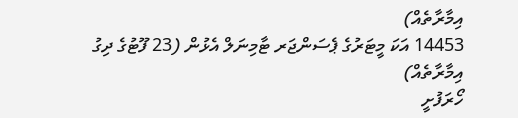އިމާރާތެއް)
14453 އަކަ މީޓަރުގެ ޕެސަންޖަރ ޓާމިނަލް އެޅުން (23 ފޫޓުގެ ދިގު އިމާރާތެއް)
ހޯރަފުށީ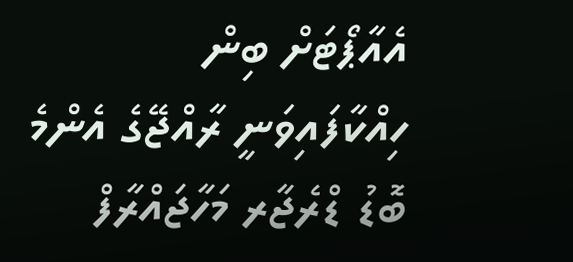އެއާޕޯޓަށް ބިން ހިއްކާފައިވަނީ ރާއްޖޭގެ އެންމެ ބޮޑު ޑްރެޖާރ މަހާޖައްރާފް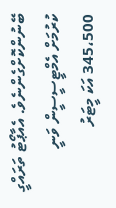ބޭނުންކޮށްގެންނެވެ. އެއާޕޯޓު ތަރައްގީ ކުރުމަށް އެމްޓީސީސީން ވަނީ 345،500 އަކަ މީޓަރު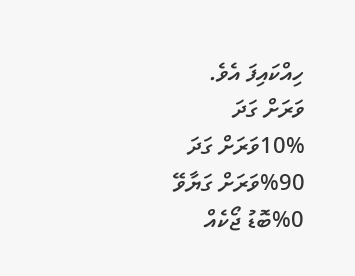ހިއްކައިފަ އެވެ.
ވަރަށް ގަދަ
10%ވަރަށް ގަދަ 90%ވަރަށް ގަޔާވޭ 0%ބޮޑު ޖޯކެއް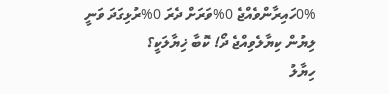0%ހައިރާންވެއްޖެ 0%ވަރަށް ދެރަ 0%ރުޅިގަދަ ވަނީ
ލިޔުން ކިޔާލެވިއްޖެ ދޯ! ކޮބާ ޚިޔާލަކީ؟
ހިޔާލު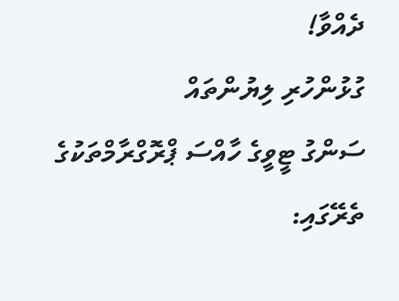ދެއްވާ!
ގުޅުންހުރި ލިޔުންތައް
ސަންގު ޓީވީގެ ހާއްސަ ޕްރޮގްރާމްތަކުގެ ތެރޭގައި: